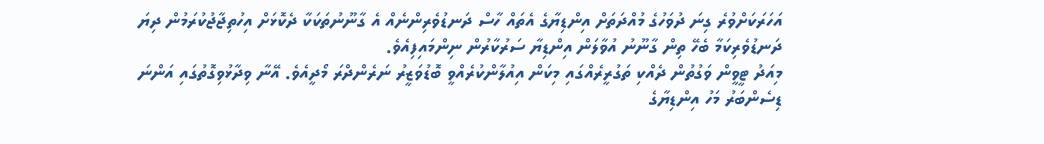އަހަރަކަށްވުރެ ގިނަ ދުވަހުގެ މުއްދަތަށް އިންޑިޔާގެ އެތައް ހާސް ދަނޑުވެރިންނެއް އެ ގާނޫނުތަކަކާ ދެކޮޅަށް އިހުތިޖާޖުކުރަމުން ދިޔަ ދަނޑުވެރިކަމާ ބެހޭ ތިން ގާނޫނު އުވާލަން އިންޑިޔާ ސަރުކާރުން ނިންމައިފިއެވެ.
މިއަދު ޓީވީން ވަގުތުން ދެއްކި ތަގުރީރެއްގައި މިކަން އިއުލާންކުރެއްވީ ބޮޑުވަޒީރު ނަރެންދްރަ މޯދީއެވެ. އޭނާ ވިދާޅުވިގޮތުގައި އަންނަ ޑިސެންބަރު މަހު އިންޑިޔާގެ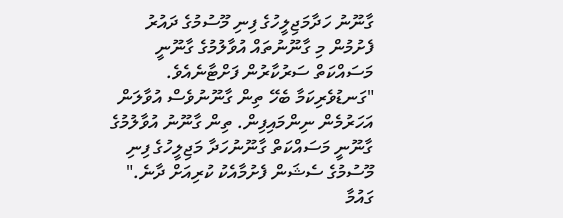ގާނޫނު ހަދާމަޖިލީހުގެ ފިނި މޫސުމުގެ ދައުރު ފެށުމުން މި ގާނޫނުތައް އުވާލުމުގެ ގާނޫނީ މަސައްކަތް ސަރުކާރުން ފަށްޓާނެއެވެ.
"ގަނޑުވެރިކަމާ ބެހޭ ތިން ގާނޫނުވެސް އުވާލަން އަހަރުމެން ނިންމައިފިން. ތިން ގާނޫނު އުވާލުމުގެ ގާނޫނީ މަސައްކަތް ގާނޫނުހަދާ މަޖިލީހުގެ ފިނި މޫސުމުގެ ސެޝަން ފެށުމާއެކު ކުރިއަށް ދާނެ." ގައުމާ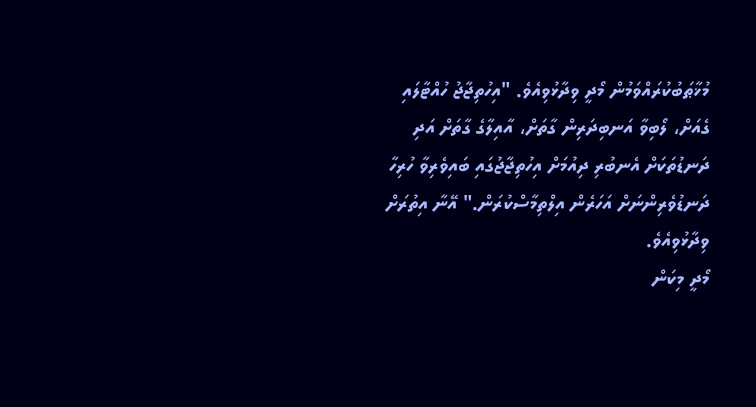މުޚާޠަބުކުރައްވަމުން މޯދީ ވިދާޅުވިއެވެ. "އިހުތިޖާޖު ހުއްޓާލައި ގެއަށް، ލޯބިވާ އަނބިދަރިން ގާތަށް، އާއިލާގެ ގާތަށް އަދި ދަނޑުތަކަށް އެނބުރި ދިއުމަށް އިހުތިޖާޖުގައި ބައިވެރިވާ ހުރިހާ ދަނޑުވެރިންނަށް އަހަރެން އިލްތިމާސްކުރަން." އޭނާ އިތުރަށް ވިދާޅުވިއެވެ.
މޯދީ މިކަން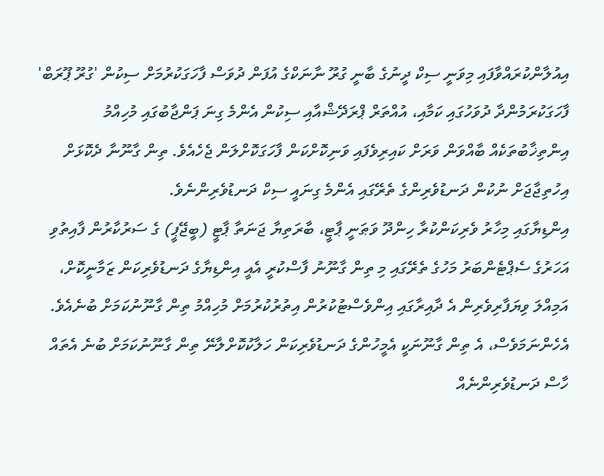އިއުލާންކުރައްވާފައި މިވަނީ ސިކް ދީނުގެ ބާނީ ގުރޫ ނާނަކްގެ އުފަން ދުވަސް ފާހަގަކުރުމަށް ސިކުން 'ގުރޫ ޕޫރަބް' ފާހަގަކުރަމުންދާ ދުވަހުގައި ކަމާއި، އުއްތަރް ޕްރަދޭޝްއާއި ސިކުން އެންމެ ގިނަ ޕަންޖާބުގައި މުހިއްމު އިންތިޚާބުތަކެއް ބާއްވަން ވަރަށް ކައިރިވެފައި ވަނިކޮށްކަން ފާހަގަކޮށްލަން ޖެހެއެވެ. ތިން ގާނޫނާ ދެކޮޅަށް އިހުތިޖާޖަށް ނުކުން ދަނޑުވެރިންގެ ތެރޭގައި އެންމެ ގިނައީ ސިކް ދަނޑުވެރިންނެވެ.
އިންޑިޔާގައި މިހާރު ވެރިކަންކުރާ ހިންދޫ ވަޠަނީ ޕާޓީ، ބާރަތިޔާ ޖަނަތާ ޕާޓީ (ބީޖޭޕީ) ގެ ސަރުކާރުން ފާއިތުވި އަހަރުގެ ސެޕްޓެންބަރު މަހުގެ ތެރޭގައި މި ތިން ގާނޫނު ފާސްކުރީ އެއީ އިންޑިޔާގެ ދަނޑުވެރިކަން ޒަމާނީކޮށް، އަމިއްލަ ވިޔަފާރިވެރިން އެ ދާއިރާގައި އިންވެސްޓުކުރުން އިތުރުކުރުމަށް މުހިއްމު ތިން ގާނޫނުކަމަށް ބުނެއެވެ. އެހެންނަމަވެސް، އެ ތިން ގާނޫނަކީ އެމީހުންގެ ދަނޑުވެރިކަން ހަލާކުކޮށްލާނޭ ތިން ގާނޫނުކަމަށް ބުނެ އެތައް ހާސް ދަނޑުވެރިންނެއް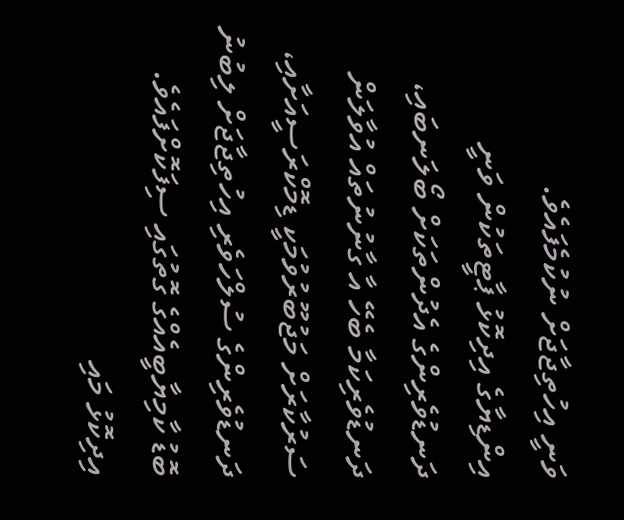ވަނީ އިހުތިޖާޖަށް ނުކުމެފައެވެ.
އިންޑިޔާގެ އިދިކޮޅު ޕާޓީތަކުން ވަނީ ދަނޑުވެރިންގެ އެދުންތަކަށް ބޯލަނބައި، ދަނޑުވެރިކަމާ ބެހޭ އާ ގާނުނުތައް އުވާލަން ސަރުކާރަށް މަޖުބޫރުވުމަކީ ޑިމޮކްރަސީއަށާއި، ދަނޑުވެރިންގެ ސުލްހަވެރި އިހުތިޖާޖަށް ލިބުނު ބޮޑު ކާމިޔާބީއެއްގެ ގޮތުގައި ސިފަކޮށްފައެވެ.
އިދިކޮޅު މައި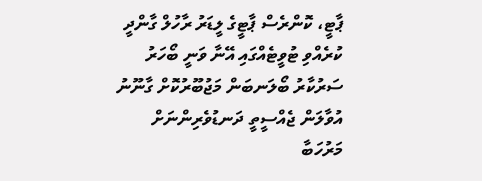ޕާޓީ، ކޮންރެސް ޕާޓީގެ ލީޑަރު ރާހުލް ގާންދީ ކުރެއްވި ޓުވީޓެއްގައި އޭނާ ވަނީ ބޯހަރު ސަރުކާރު ބޯލަނބަން މަޖުބޫރުކޮށް ގާނޫނު އުވާލަން ޖެއްސީތީ ދަނޑުވެރިންނަށް މަރުހަބާ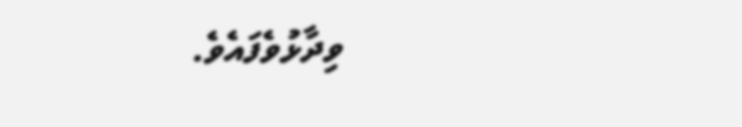ވިދާޅުވެފައެވެ.